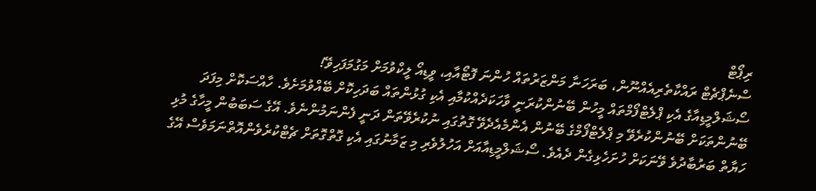ރިޕޯޓް
ސްނެޕްޗެޓް ރައްކާތެރިއެއްނޫން، ބަރަހަނާ މަންޒަރުތައް ހުންނަ ފޮޓޯއާއި، ވީޑިއޯ ލީކްވުމަށް މަގުމަފަހިވޭ!
ސޯޝަލްމީޑިއާގެ އެކި ޕްލެޓްފޯމްތައް މީހުން ބޭނުންކުރަނީ ވާހަކަދެއްކުމާއި އެކި ގުޅުންތައް ބަދަހިކޮށް ބޭއްވުމަށެވެ. ހާއްސަކޮށް މިފަދަ ބޭނުންތަކަށް ބޭނުންކުރެވޭ މި ޕްލެޓްފޯމްގެ ބޭނުން އެންމެއެދެވޭ ގޮތުގައި ނުކުރެވޭތަން ދަނީ ފެންނަމުންނެވެ. އޭގެ ސަބަބުން މީހާގެ މުޅި ހަޔާތް ބަރުބާދުވެ ވޭނަކަށް ހުށަހެޅިގެން ދެއެވެ. ސޯޝަލްމީޑިއާއަށް އަހުލުވެރި މި ޒަމާނުގައި އެކި ގޮތްގޮތަށް ޗެޓްކުރެވެންއޮތްނަމަވެސް އޭގެ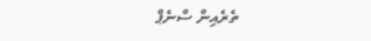ތެރެއިން ސްނެޕް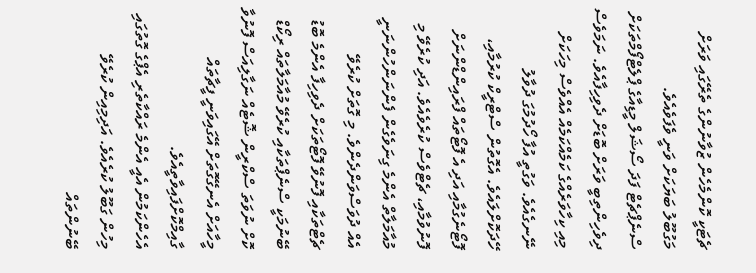ޗެޓަކީ ކޮންމެހެން ޒުވާނުންގެ ތެރޭގައި ވަރަށް މަގުބޫލު ބަޔަކަށް ވަނީ ވެފަވެއެވެ.
ސްނެޕްޗެޓް ފަދަ ސޯޝަލް މީޑިއާގެ ޕްލެޓްފޯމްތަކަށް ދިވެހިންތިބީ ވަރަށް ބޮޑަށް ދެވިހިފާއެވެ. ނަމަވެސް މިއި ކިހާވަރެއްގެ ކަމެއްކަމެއް އެއްވެސް މިހަކަށް ނޭނގެއެވެ. ވަގުތީ އުފާ ހޯދުމުގަ ދުވާލު ހޭދަކޮށްލައެވެ. އެގޮތުން ސްޓްރީކް ކުރުމާއި، ފޮޓޯނެގުމާއި އަދި އެ ފޮޓޯތައް ފްރައިންޑްންނަށް ފޮނުވުމާއި، ޗެޓްވެސް ކުރެވެއެވެ. އަދި ކުރެވޭ މި  މުއާމަލާތް އެންމެ ގިނަވެގެން ފެންނަންހުންނަނީ އެއް ދުވަސްވަންދެންވެ. މި ގޮތަށް ކުރެވޭ ޗެޓްތަކާއި ފޮނުވޭ ފޮޓޯތަކަށް ދެވިހިފާ އެންމެ ބޮޑު ބޭނުމަކީ ސްނެޕްތަކާއި ކުރެވޭ މުއާމަލާތައް ރިކޯޑް ކޮށް ނުވަތަ ސްކްރީން ޝޮޓެއް ނަގާލިއަސް ފޮނުވާ މީހާއަށް އެނގޭގޮތަށް އޭގައިވަނީ ފީޗާތައް ގާއިމްކޮށްފައިވާތީއެވެ.
އެހެންކަމުން އެއީ އެންމެ ރައްކާތެރި އެޕްގެ ގޮތުގައި މިހުން ގަބޫލު ކުރެއެވެ. އަދިމިއިން ކުރެވޭ ބޭނުންތައް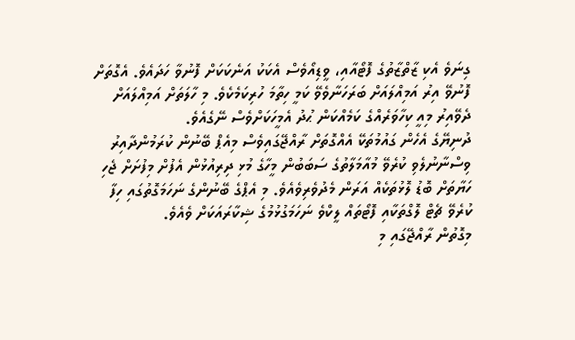ގިނަވެ އެކި ޒާތްޒާތުގެ ފޮޓޯއާއި، ވީޑިއޯވެސް އެކަކު އަނެކަކަށް ފޮނުވާ ހަދައެވެ. އެގޮތަށް ފޮނުވޭ އިރު އަމިއްލައަށް ބަރަހަނާވެވޭ ކަމީ ހިތާމަ ހުރިކަމެކެވެ. މި ހާލަތަށް އަމިއްލައަށް ދެވޭއިރު މިއީ ކިހާވަރެއްގެ ކަމެއްކަން ޙުދު އެމީހަކަށްވެސް ނޭގެއެވެ.
ދުނިޔޭގެ އެހެން ގައުމުތަކޭ އެއްގޮތަށް ރާއްޖޭގައިވެސް މިއެޕް ބޭނުން ކުރަމުންދާއިރު ވިސްނާނުލެވި ކުރެވޭ މުއާމަލާތުގެ ސަބަބުން މީހާގެ މުޅި ދިރިއުޅުން އެފުށް މިފުށަށް ޖެހި ހަޔާތަށް ބޮޑު ލޮޅުތަކެއް އަރަން މެދުވެރިވެއެވެ. މި އެޕްގެ ބޭނުންގެ ނަހަމަގޮތުގައި ހިފާ ކުރެވޭ ޗެޓް ލޮގްތަކާއި ފޮޓޯތައް ލީކްވެ ނަހަމަގުޅުމުގެ ޝިކާރައަކަށް ވެއެވެ.
މިގޮތުން ރާއްޖޭގައި މި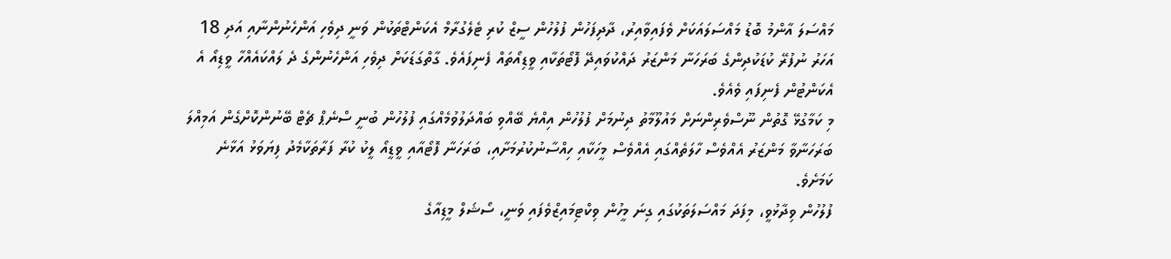މައްސަލަ އާންމު ބޮޑު މައްސަލައަކަށް ވެފައިވާއިރު، ދާދިފަހުން ފުލުހުން ސީޒް ކުރި ޓެލެގުރާމް އެކަންޓްތަކުން ވަނީ ދިވެހި އަންހެނުންނާއި އަދި 18 އަހަރު ނުފުރޭ ކުޑަކުދިންގެ ބަރަހަނާ މަންޒަރު ދައްކުވައިދޭ ފޮޓޯތަކާއި ވީޑިއޯތައް ފެނިފައެވެ. ގާތްގަޑަކަށް ދިވެހި އަންހެނުންގެ ދެ ލައްކައެއްހާ ވީޑިއޯ އެ އެކަންޓުން ފެނިފައި ވެއެވެ.
މި ކަމާގުޅޭ ގޮތުން ނޫސްވެރިންނަށް މައުލޫމާތު ދިނުމަށް ފުލުހުން އިއްޔެ ބޭއްވި ބައްދަލުވުމެއްގައި ފުލުހުން ބުނީ ސްނެޕް ޗެޓް ބޭނުންކޮށްގެން އަމިއްލަ ބަރަހަނާވާ މަންޒަރު އެއްވެސް ހާލަތެއްގައި އެއްވެސް މީހަކާއި ހިއްސާނުކުރުމަށާއި، ބަރަހަނާ ފޮޓޯއާއި ވީޑީއޯ ލީކު ކުރާ ފަރާތަކާމެދު ފިޔަވަޅު އަޅާނެ ކަމަށެވެ.
ފުލުހުން ވިދާޅުވީ، މިފަދަ މައްސަލަތަކުގައި ގިނަ މީހުން ވިކްޓިމައިޒްވެފައި ވަނީ، ސޯޝަލް މީޑިއާގެ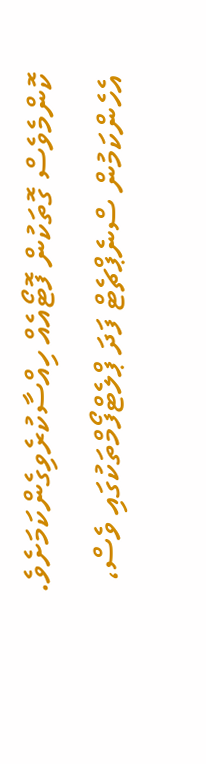ކޮންމެވެސް ގޮތަކުން ފޮޓޯއެއް ހިއްސާކުރެވިގެންކަމަށެވެ. އެހެންކަމުން ސްނެޕްޗެޓް ފަދަ ޕްލެޓްފޯމްތަކުގައި ވެސް،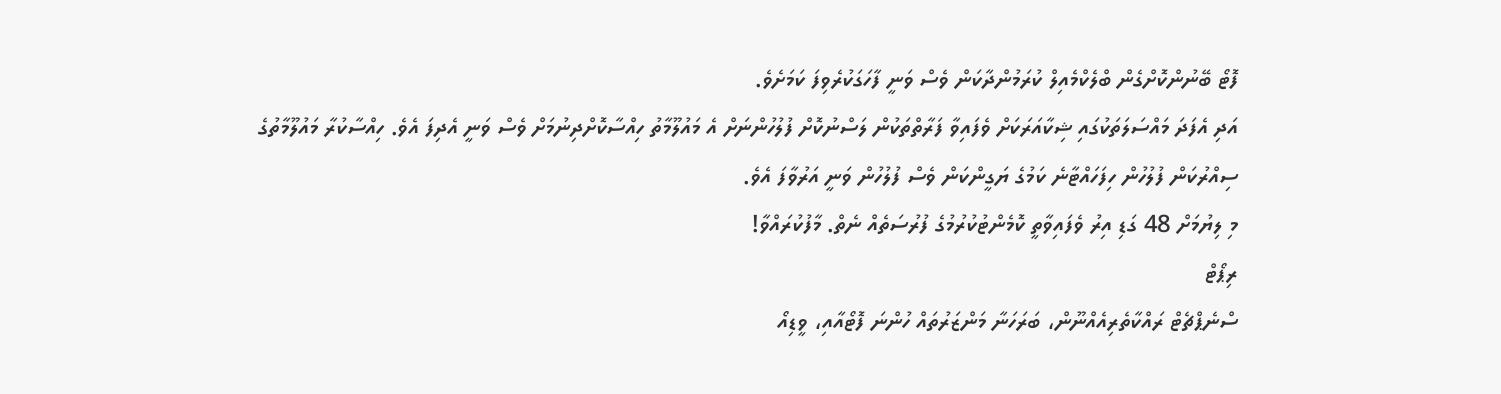ފޮޓޯ ބޭނުންކޮށްގެން ބްލެކްމެއިލް ކުރަމުންދާކަން ވެސް ވަނީ ފާހަގަކުރެވިފަ ކަމަށެވެ.
އަދި އެފަދަ މައްސަލަތަކުގައި ޝިކާއަރަކަށް ވެފައިވާ ފަރާތްތަކުން ލަސްނުކޮށް ފުލުހުންނަށް އެ މައުލޫމާތު ހިއްސާކޮށްދިނުމަށް ވެސް ވަނީ އެދިފަ އެވެ. ހިއްސާކުރާ މައުލޫމާތުގެ ސިއްރުކަން ފުލުހުން ހިފަހައްޓާނެ ކަމުގެ ޔަގީންކަން ވެސް ފުލުހުން ވަނީ އަރުވާފަ އެވެ.
މި ލިޔުމަށް 48 ގަޑި އިރު ވެފައިވާތީ ކޮމެންޓުކުރުމުގެ ފުރުސަތެއް ނެތް. މާފުކުރައްވާ!
ރިޕޯޓް
ސްނެޕްޗެޓް ރައްކާތެރިއެއްނޫން، ބަރަހަނާ މަންޒަރުތައް ހުންނަ ފޮޓޯއާއި، ވީޑިއޯ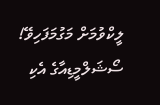ލީކްވުމަށް މަގުމަފަހިވޭ!
ސޯޝަލްމީޑިއާގެ އެކި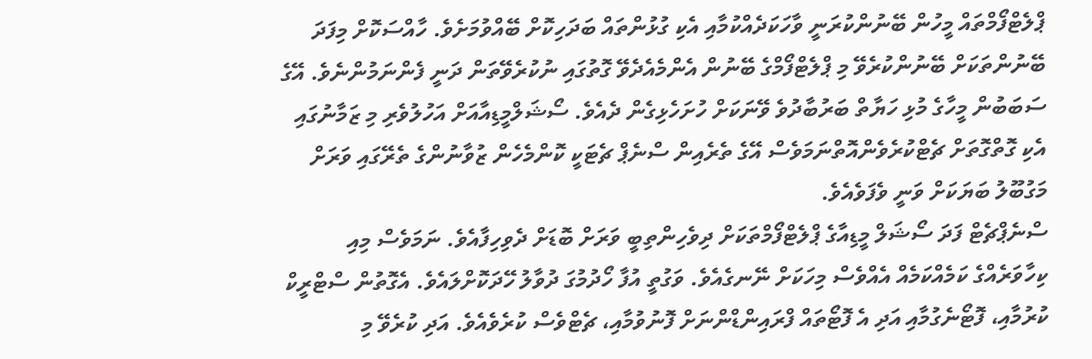ޕްލެޓްފޯމްތައް މީހުން ބޭނުންކުރަނީ ވާހަކަދެއްކުމާއި އެކި ގުޅުންތައް ބަދަހިކޮށް ބޭއްވުމަށެވެ. ހާއްސަކޮށް މިފަދަ ބޭނުންތަކަށް ބޭނުންކުރެވޭ މި ޕްލެޓްފޯމްގެ ބޭނުން އެންމެއެދެވޭ ގޮތުގައި ނުކުރެވޭތަން ދަނީ ފެންނަމުންނެވެ. އޭގެ ސަބަބުން މީހާގެ މުޅި ހަޔާތް ބަރުބާދުވެ ވޭނަކަށް ހުށަހެޅިގެން ދެއެވެ. ސޯޝަލްމީޑިއާއަށް އަހުލުވެރި މި ޒަމާނުގައި އެކި ގޮތްގޮތަށް ޗެޓްކުރެވެންއޮތްނަމަވެސް އޭގެ ތެރެއިން ސްނެޕް ޗެޓަކީ ކޮންމެހެން ޒުވާނުންގެ ތެރޭގައި ވަރަށް މަގުބޫލު ބަޔަކަށް ވަނީ ވެފަވެއެވެ.
ސްނެޕްޗެޓް ފަދަ ސޯޝަލް މީޑިއާގެ ޕްލެޓްފޯމްތަކަށް ދިވެހިންތިބީ ވަރަށް ބޮޑަށް ދެވިހިފާއެވެ. ނަމަވެސް މިއި ކިހާވަރެއްގެ ކަމެއްކަމެއް އެއްވެސް މިހަކަށް ނޭނގެއެވެ. ވަގުތީ އުފާ ހޯދުމުގަ ދުވާލު ހޭދަކޮށްލައެވެ. އެގޮތުން ސްޓްރީކް ކުރުމާއި، ފޮޓޯނެގުމާއި އަދި އެ ފޮޓޯތައް ފްރައިންޑްންނަށް ފޮނުވުމާއި، ޗެޓްވެސް ކުރެވެއެވެ. އަދި ކުރެވޭ މި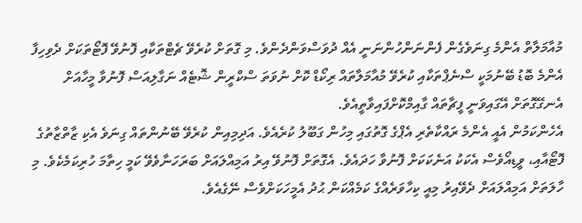މުއާމަލާތް އެންމެ ގިނަވެގެން ފެންނަންހުންނަނީ އެއް ދުވަސްވަންދެންވެ. މި ގޮތަށް ކުރެވޭ ޗެޓްތަކާއި ފޮނުވޭ ފޮޓޯތަކަށް ދެވިހިފާ އެންމެ ބޮޑު ބޭނުމަކީ ސްނެޕްތަކާއި ކުރެވޭ މުއާމަލާތައް ރިކޯޑް ކޮށް ނުވަތަ ސްކްރީން ޝޮޓެއް ނަގާލިއަސް ފޮނުވާ މީހާއަށް އެނގޭގޮތަށް އޭގައިވަނީ ފީޗާތައް ގާއިމްކޮށްފައިވާތީއެވެ.
އެހެންކަމުން އެއީ އެންމެ ރައްކާތެރި އެޕްގެ ގޮތުގައި މިހުން ގަބޫލު ކުރެއެވެ. އަދިމިއިން ކުރެވޭ ބޭނުންތައް ގިނަވެ އެކި ޒާތްޒާތުގެ ފޮޓޯއާއި، ވީޑިއޯވެސް އެކަކު އަނެކަކަށް ފޮނުވާ ހަދައެވެ. އެގޮތަށް ފޮނުވޭ އިރު އަމިއްލައަށް ބަރަހަނާވެވޭ ކަމީ ހިތާމަ ހުރިކަމެކެވެ. މި ހާލަތަށް އަމިއްލައަށް ދެވޭއިރު މިއީ ކިހާވަރެއްގެ ކަމެއްކަން ޙުދު އެމީހަކަށްވެސް ނޭގެއެވެ.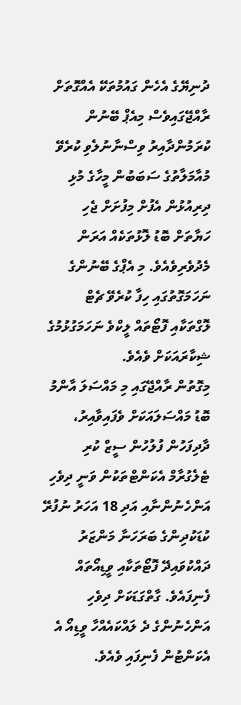ދުނިޔޭގެ އެހެން ގައުމުތަކޭ އެއްގޮތަށް ރާއްޖޭގައިވެސް މިއެޕް ބޭނުން ކުރަމުންދާއިރު ވިސްނާނުލެވި ކުރެވޭ މުއާމަލާތުގެ ސަބަބުން މީހާގެ މުޅި ދިރިއުޅުން އެފުށް މިފުށަށް ޖެހި ހަޔާތަށް ބޮޑު ލޮޅުތަކެއް އަރަން މެދުވެރިވެއެވެ. މި އެޕްގެ ބޭނުންގެ ނަހަމަގޮތުގައި ހިފާ ކުރެވޭ ޗެޓް ލޮގްތަކާއި ފޮޓޯތައް ލީކްވެ ނަހަމަގުޅުމުގެ ޝިކާރައަކަށް ވެއެވެ.
މިގޮތުން ރާއްޖޭގައި މި މައްސަލަ އާންމު ބޮޑު މައްސަލައަކަށް ވެފައިވާއިރު، ދާދިފަހުން ފުލުހުން ސީޒް ކުރި ޓެލެގުރާމް އެކަންޓްތަކުން ވަނީ ދިވެހި އަންހެނުންނާއި އަދި 18 އަހަރު ނުފުރޭ ކުޑަކުދިންގެ ބަރަހަނާ މަންޒަރު ދައްކުވައިދޭ ފޮޓޯތަކާއި ވީޑިއޯތައް ފެނިފައެވެ. ގާތްގަޑަކަށް ދިވެހި އަންހެނުންގެ ދެ ލައްކައެއްހާ ވީޑިއޯ އެ އެކަންޓުން ފެނިފައި ވެއެވެ.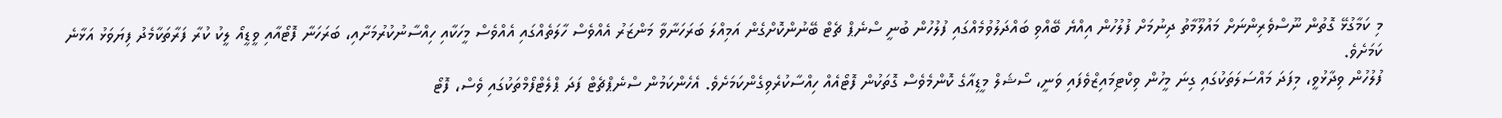މި ކަމާގުޅޭ ގޮތުން ނޫސްވެރިންނަށް މައުލޫމާތު ދިނުމަށް ފުލުހުން އިއްޔެ ބޭއްވި ބައްދަލުވުމެއްގައި ފުލުހުން ބުނީ ސްނެޕް ޗެޓް ބޭނުންކޮށްގެން އަމިއްލަ ބަރަހަނާވާ މަންޒަރު އެއްވެސް ހާލަތެއްގައި އެއްވެސް މީހަކާއި ހިއްސާނުކުރުމަށާއި، ބަރަހަނާ ފޮޓޯއާއި ވީޑީއޯ ލީކު ކުރާ ފަރާތަކާމެދު ފިޔަވަޅު އަޅާނެ ކަމަށެވެ.
ފުލުހުން ވިދާޅުވީ، މިފަދަ މައްސަލަތަކުގައި ގިނަ މީހުން ވިކްޓިމައިޒްވެފައި ވަނީ، ސޯޝަލް މީޑިއާގެ ކޮންމެވެސް ގޮތަކުން ފޮޓޯއެއް ހިއްސާކުރެވިގެންކަމަށެވެ. އެހެންކަމުން ސްނެޕްޗެޓް ފަދަ ޕްލެޓްފޯމްތަކުގައި ވެސް، ފޮޓޯ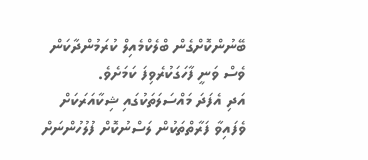ބޭނުންކޮށްގެން ބްލެކްމެއިލް ކުރަމުންދާކަން ވެސް ވަނީ ފާހަގަކުރެވިފަ ކަމަށެވެ.
އަދި އެފަދަ މައްސަލަތަކުގައި ޝިކާއަރަކަށް ވެފައިވާ ފަރާތްތަކުން ލަސްނުކޮށް ފުލުހުންނަށް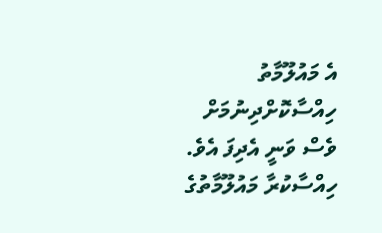އެ މައުލޫމާތު ހިއްސާކޮށްދިނުމަށް ވެސް ވަނީ އެދިފަ އެވެ. ހިއްސާކުރާ މައުލޫމާތުގެ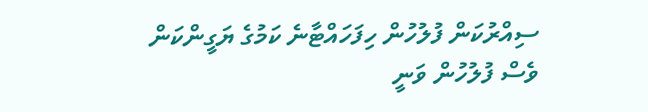ސިއްރުކަން ފުލުހުން ހިފަހައްޓާނެ ކަމުގެ ޔަގީންކަން ވެސް ފުލުހުން ވަނީ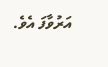އަރުވާފަ އެވެ.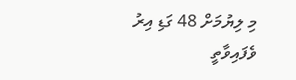މި ލިޔުމަށް 48 ގަޑި އިރު ވެފައިވާތީ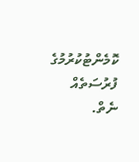ކޮމެންޓުކުރުމުގެ ފުރުސަތެއް ނެތް.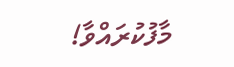މާފުކުރައްވާ!